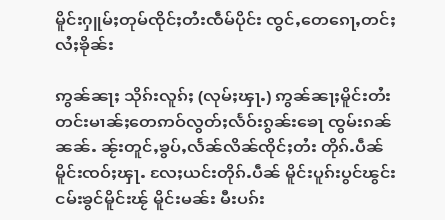မိူင်းႁူမ်ႈတုမ်ၸိုင်ႈတႆးၸဵမ်ပိုင်း ၸွင်ႇတေၵေႃႇတင်ႈလႆႈၶိုၼ်း

ဢွၼ်ၼႃႈ သိုၵ်းလူၵ်ႈ (လုမ်ႈၾႃႉ) ဢွၼ်ၼႃႈမိူင်းတႆးတင်းမၢၼ်ႈတေဢဝ်လွတ်ႈလႅဝ်းၵွၼ်းၶေႃ ၸွမ်းၵၼ်ၼၼ်ႉ ၼႂ်းတူင်ႇၶွပ်ႇလႅၼ်လိၼ်ၸိုင်ႈတႆး တိုၵ်ႉပဵၼ်မိူင်းၸဝ်ႈၾႃႉ လႄႈယင်းတိုၵ်ႉပဵၼ် မိူင်းပူၵ်းပွင်ၽွင်းငမ်းၶွင်မိူင်းၽႂ် မိူင်းမၼ်း မီးပၵ်း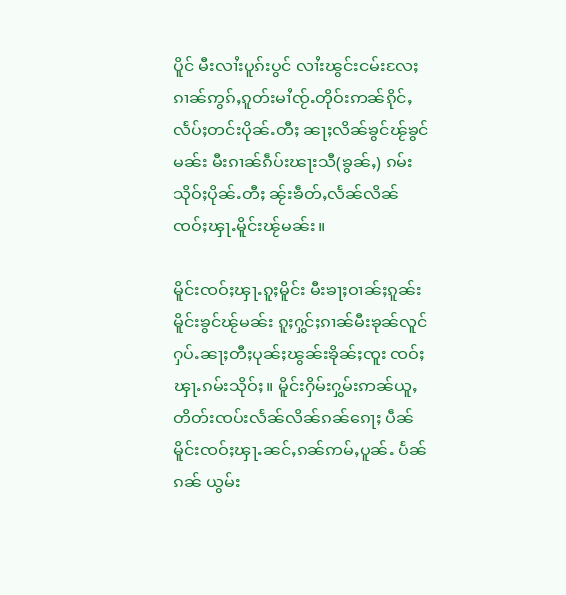ပိူင် မီးလၢႆးပူၵ်းပွင် လၢႆးၽွင်းငမ်းလႄႈ ၵၢၼ်ဢွၵ်ႇၵူတ်းမၢႆၸႂ်ႉတိုဝ်းဢၼ်ၵိုင်ႇလႅပ်ႈတင်းပိုၼ်ႉတီႈ ၼႃႈလိၼ်ၶွင်ၽႂ်ၶွင်မၼ်း မီးၵၢၼ်ၵဵပ်းၽႃးသီ(ၶွၼ်ႇ) ၵမ်းသိုဝ်ႈပိုၼ်ႉတီႈ ၼႂ်းၶဵတ်ႇလႅၼ်လိၼ်ၸဝ်ႈၾႃႉမိူင်းၽႂ်မၼ်း။

မိူင်းၸဝ်ႈၾႃႉၵူႈမိူင်း မီးၶႃႈဝၢၼ်ႈၵူၼ်းမိူင်းၶွင်ၽႂ်မၼ်း ၵူႈႁွင်ႈၵၢၼ်မီးၶုၼ်လူင်ႁပ်ႉၼႃႈတီႈပုၼ်ႈၽွၼ်းၶိုၼ်ႈၸူး ၸဝ်ႈၾႃႉၵမ်းသိုဝ်ႈ။ မိူင်းႁိမ်းႁွမ်းဢၼ်ယူႇတိတ်းၸပ်းလႅၼ်လိၼ်ၵၼ်ၵေႃႈ ပဵၼ်မိူင်းၸဝ်ႈၾႃႉၼင်ႇၵၼ်ဢမ်ႇပူၼ်ႉ ပႅၼ်ၵၼ် ယွမ်း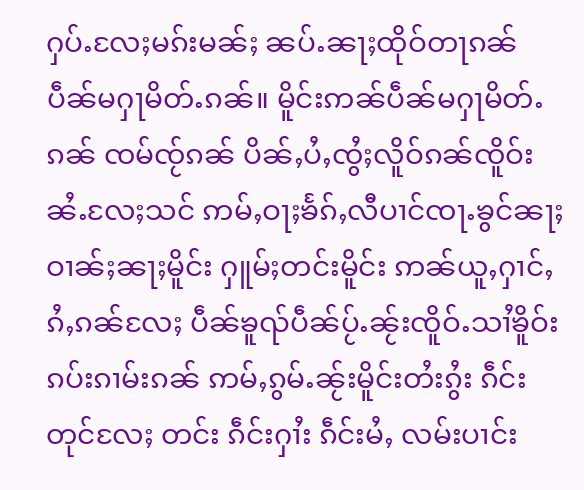ႁပ်ႉလႄႈမၵ်းမၼ်ႈ ၼပ်ႉၼႃႈထိုဝ်တႃၵၼ် ပဵၼ်မႁႃမိတ်ႉၵၼ်။ မိူင်းဢၼ်ပဵၼ်မႁႃမိတ်ႉၵၼ် ၸမ်ၸႂ်ၵၼ် ပိၼ်ႇပႆႇၸွႆႈလိူဝ်ၵၼ်ၸိူဝ်းၼႆႉလႄႈသင် ဢမ်ႇဝႃႈၶႅၵ်ႇလီပၢင်ၸႃႉၶွင်ၼႃႈဝၢၼ်ႈၼႃႈမိူင်း ႁူမ်ႈတင်းမိူင်း ဢၼ်ယူႇႁၢင်ႇၵႆႇၵၼ်လႄႈ ပဵၼ်ၶူၺ်ပဵၼ်ပႂ်ႉၼႂ်းၸိူဝ်ႉသၢႆၶိူဝ်းၵပ်းၵၢမ်းၵၼ် ဢမ်ႇၵွမ်ႉၼႂ်းမိူင်းတႆးၵွႆး ၵဵင်းတုင်လႄႈ တင်း ၵဵင်းႁၢႆး ၵဵင်းမႆႇ လမ်းပၢင်း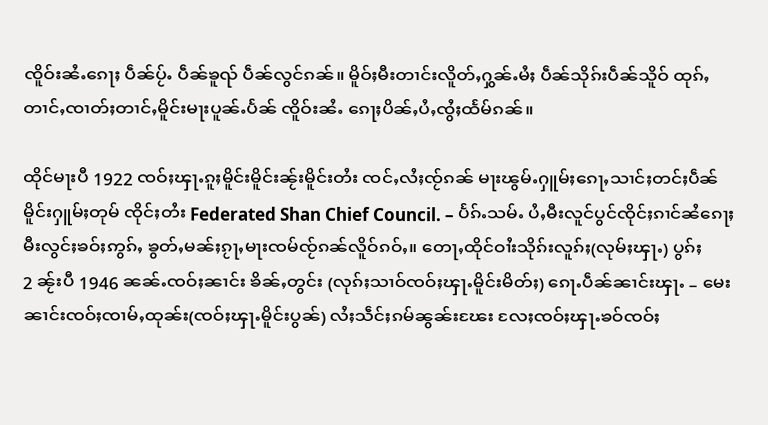ၸိူဝ်းၼႆႉၵေႃႈ ပဵၼ်ပႂ်ႉ ပဵၼ်ၶူၺ် ပဵၼ်လွင်ၵၼ်။ မိူဝ်ႈမီးတၢင်းလိူတ်ႇႁွၼ်ႉမႆႈ ပဵၼ်သိုၵ်းပဵၼ်သိူဝ် ထုၵ်ႇတၢင်ႇၸၢတ်ႈတၢင်ႇမိူင်းမႃးပူၼ်ႉပႅၼ် ၸိူဝ်းၼႆႉ ၵေႃႈပိၼ်ႇပႆႇၸွႆႈထႅမ်ၵၼ်။

ထိုင်မႃးပီ 1922 ၸဝ်ႈၾႃႉၵူႈမိူင်းမိူင်းၼႂ်းမိူင်းတႆး ၸင်ႇလႆႈၸႂ်ၵၼ် မႃးၽွမ်ႉႁူမ်ႈၵေႃႇသၢင်ႈတင်ႈပဵၼ်မိူင်းႁူမ်ႈတုမ် ၸိုင်ႈတႆး Federated Shan Chief Council. – ပႅၵ်ႉသမ်ႉ ပႆႇမီးလူင်ပွင်ၸိုင်ႈၵၢင်ၼႆၵေႃႈ မီးလွင်ႈၶဝ်ႈဢွၵ်ႇ ၶွတ်ႇမၼ်ႈၵႂႃႇမႃးၸမ်ၸႂ်ၵၼ်လိူဝ်ၵဝ်ႇ။ တေႃႇထိုင်ဝၢႆးသိုၵ်းလူၵ်ႈ(လုမ်ႈၾႃႉ) ပွၵ်ႈ 2 ၼႂ်းပီ 1946 ၼၼ်ႉၸဝ်ႈၼၢင်း ၶိၼ်ႇတွင်း (လုၵ်ႈသၢဝ်ၸဝ်ႈၾႃႉမိူင်းမိတ်ႈ) ၵေႃႉပဵၼ်ၼၢင်းၾႃႉ – မေးၼၢင်းၸဝ်ႈၸၢမ်ႇထုၼ်း(ၸဝ်ႈၾႃႉမိူင်းပွၼ်) လႆႈသဵင်ႈၵမ်ၼွၼ်းၽႄး လႄႈၸဝ်ႈၾႃႉၶဝ်ၸဝ်ႈ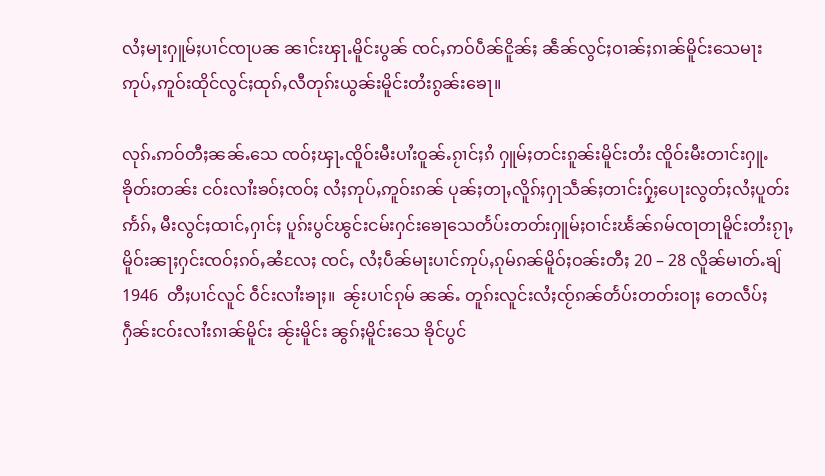လႆႈမႃးႁူမ်ႈပၢင်ၸႃပၼ ၼၢင်းၾႃႉမိူင်းပွၼ် ၸင်ႇဢဝ်ပဵၼ်ငိူၼ်ႈ ၼဵၼ်လွင်ႈဝၢၼ်ႈၵၢၼ်မိူင်းသေမႃးဢုပ်ႇဢူဝ်းထိုင်လွင်ႈထုၵ်ႇလီတုၵ်းယွၼ်းမိူင်းတႆးၵွၼ်းၶေႃ။

လုၵ်ႉဢဝ်တီႈၼၼ်ႉသေ ၸဝ်ႈၾႃႉၸိူဝ်းမီးပၢႆးဝူၼ်ႉၵႂၢင်ႈၵႆ ႁူမ်ႈတင်းၵူၼ်းမိူင်းတႆး ၸိူဝ်းမီးတၢင်းႁူႉၶိုတ်းတၼ်း ငဝ်းလၢႆးၶဝ်ႈၸဝ်ႈ လႆႈဢုပ်ႇဢူဝ်းၵၼ် ပုၼ်ႈတႃႇလိူၵ်ႈႁႃသဵၼ်ႈတၢင်းႁႂ်ႈပေႃးလွတ်ႈလႆႈပူတ်းဢႅၵ်ႇ မီးလွင်ႈထၢင်ႇႁၢင်ႈ ပူၵ်းပွင်ၽွင်းငမ်းႁင်းၶေႃသေတႅပ်းတတ်းႁူမ်ႈဝၢင်းၽႅၼ်ၵမ်ၸႃတႃမိူင်းတႆးၵႂႃႇမိူဝ်းၼႃႈႁင်းၸဝ်ႈၵဝ်ႇၼႆလႄႈ ၸင်ႇ လႆႈပဵၼ်မႃးပၢင်ဢုပ်ႇၵုမ်ၵၼ်မိူဝ်ႈဝၼ်းတီႈ 20 – 28 လိူၼ်မၢတ်ႉၶျ် 1946  တီႈပၢင်လူင် ဝဵင်းလၢႆးၶႃႈ။  ၼႂ်းပၢင်ၵုမ် ၼၼ်ႉ တူၵ်းလူင်းလႆႈၸႂ်ၵၼ်တႅပ်းတတ်းဝႃႈ တေလဵပ်ႈႁဵၼ်းငဝ်းလၢႆးၵၢၼ်မိူင်း ၼႂ်းမိူင်း ၼွၵ်ႈမိူင်းသေ ၶိုင်ပွင်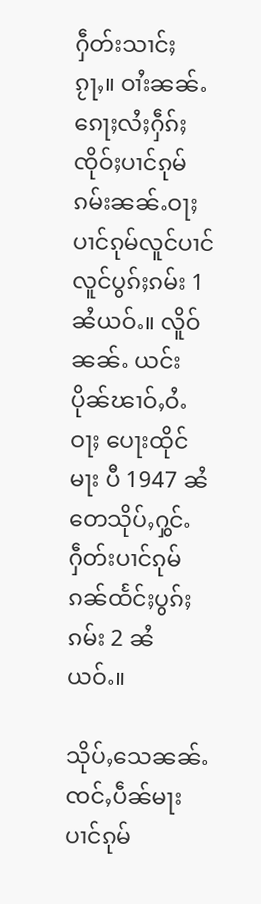ႁဵတ်းသၢင်ႈ ၵႂႃႇ။ ဝၢႆးၼၼ်ႉၵေႃႈလႆႈႁဵၵ်ႈၸိုဝ်ႈပၢင်ၵုမ်ၵမ်းၼၼ်ႉဝႃႈ ပၢင်ၵုမ်လူင်ပၢင်လူင်ပွၵ်ႈၵမ်း 1 ၼႆယဝ်ႉ။ လိူဝ်ၼၼ်ႉ ယင်းပိုၼ်ၽၢဝ်ႇဝႆႉဝႃႈ ပေႃးထိုင်မႃး ပီ 1947 ၼႆ တေသိုပ်ႇႁွင်ႉႁဵတ်းပၢင်ၵုမ်ၵၼ်ထႅင်ႈပွၵ်ႈၵမ်း 2 ၼႆယဝ်ႉ။

သိုပ်ႇသေၼၼ်ႉ ၸင်ႇပဵၼ်မႃးပၢင်ၵုမ်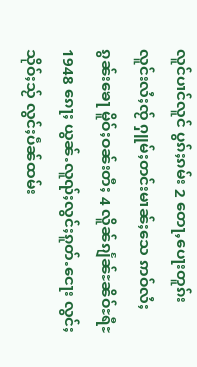လူင်ပၢင်လူင် ပွၵ်ႈၵမ်း 2 တေႃႇပေႃးတူၵ်းလူင်းလႆႈၸႂ် ႁူမ်ႈတင်းမၢၼ်ႈသေ ဢဝ်လႆႈၵွၼ်းၶေႃ မိူဝ်ႈဝၼ်းတီႈ 4 လိူၼ်ၵျႅၼ်ႊၼိဝ်ႊရီႊ 1948 ၵေႃႈ ယွၼ်ႉလူၺ်ႈလွင်ႈၵူတ်ႉငေႃး လွင်ႈသိုဝ်ႈသႂ် လွင်ႈပဵၼ်ထမ်း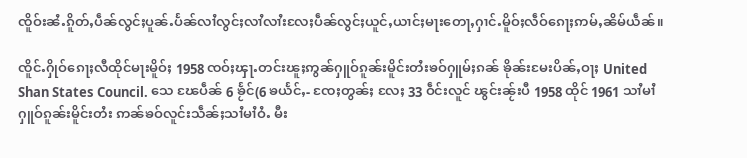ၸိူဝ်းၼႆႉၵိူတ်ႇပဵၼ်လွင်ႈပူၼ်ႉပႅၼ်လၢႆလွင်ႈလၢႆလၢႆးလႄႈပဵၼ်လွင်ႈယူင်ႇယၢင်ႈမႃးတေႃႇႁၢင်ႉမိူဝ်ႈလဵဝ်ၵေႃႈဢမ်ႇၼိမ်ယဵၼ်။

ၸိူင်ႉႁိုဝ်ၵေႃႈလီထိုင်မႃးမိူဝ်ႈ 1958 ၸဝ်ႈၾႃႉတင်းၽူႈဢွၼ်ႁူဝ်ၵူၼ်းမိူင်းတႆးၶဝ်ႁူမ်ႈၵၼ် ၶိုၼ်းမႄးပိၼ်ႇဝႃႈ United Shan States Council. သေ ၽႄပဵၼ် 6 ၶႂႅင်(6 ၶယႅင်ႇ- ၸႄႈတွၼ်ႈ လႄႈ 33 ဝဵင်းလူင် ၽွင်းၼႂ်းပီ 1958 ထိုင် 1961 သၢႆမၢႆ ႁူဝ်ၵူၼ်းမိူင်းတႆး ဢၼ်ၶဝ်လူင်းသဵၼ်ႈသၢႆမၢႆဝႆႉ မီး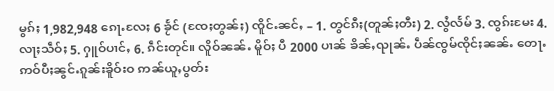မွၵ်ႈ 1,982,948 ၵေႃႉလႄႈ 6 ၶႂႅင် (ၸႄႈတွၼ်ႈ) ၸိူင်ႉၼင်ႇ – 1. တွင်ၵီႈ(တူၼ်ႈတီး) 2. လွႆလႅမ် 3. ၸွၵ်းမႄး 4. လႃႈသဵဝ်ႈ 5. ႁူဝ်ပၢင်ႇ 6. ၵဵင်းတုင်။ လိူဝ်ၼၼ်ႉ မိူဝ်ႈ ပီ 2000 ပၢၼ် ၶိၼ်ႇၺုၼ်ႉ ပဵၼ်ၸွမ်ၸိုင်ႈၼၼ်ႉ တေႃႉဢဝ်ပီႈၼွင်ႉၵူၼ်းၶိူဝ်းဝ ဢၼ်ယူႇပွတ်း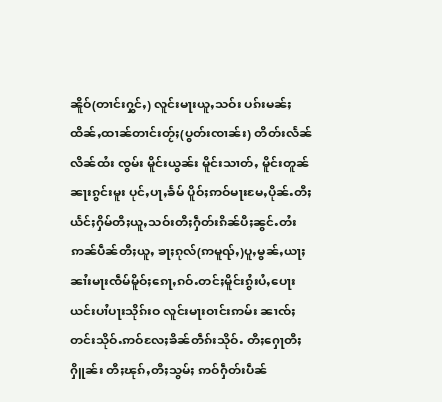ၼိူဝ်(တၢင်းႁွင်ႇ) လူင်းမႃးယူႇသဝ်း ပၵ်းမၼ်ႈထိၼ်ႇထၢၼ်တၢင်းတႂ်ႈ(ပွတ်းၸၢၼ်း) တိတ်းလႅၼ်လိၼ်ထႆး ၸွမ်း မိူင်းယွၼ်း မိူင်းသၢတ်ႇ မိူင်းတူၼ်  ၼႃးၵွင်းမူး ပုင်ႇပႃႇၶႅမ် ပိူဝ်ႈဢဝ်မႃးမႄႇပိုၼ်ႉတီႈယႅင်ႈႁိမ်တီႈယူႇသဝ်းတီႈႁဵတ်းၵိၼ်ပီႈၼွင်ႉတႆး ဢၼ်ပဵၼ်တီႈယူႇ ၶႃႈၵုလ်(ဢမူၺ်ႇ)ပူႇမွၼ်ႇယႃႈၼၢႆးမႃးၸဵမ်မိူဝ်ႈၵေႃႇၵဝ်ႉတင်ႈမိူင်းၵွႆးပႆႇပေႃး ယင်းပၢႆပႃးသိုၵ်းဝ လူင်းမႃးဝၢင်းဢမ်း ၼၢၸ်ႈ တင်းသိုဝ်ႉဢဝ်လႄႈၶိၼ်တဵၵ်းသိုဝ်ႉ တီႈႁေႃတီႈႁိူၼ်း တီႈၽုၵ်ႇတီႈသွမ်ႈ ဢဝ်ႁဵတ်းပဵၼ်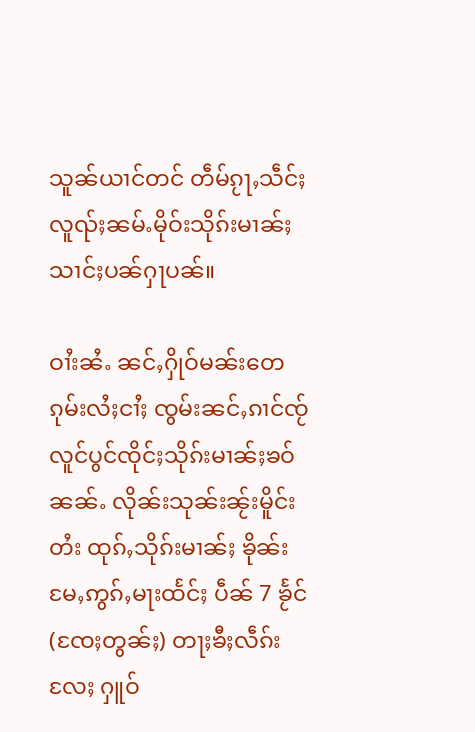သူၼ်ယၢင်တင် တဵမ်ၵႂႃႇသဵင်ႈ လူၺ်ႈၼမ်ႉမိုဝ်းသိုၵ်းမၢၼ်ႈသၢင်ႈပၼ်ႁႃပၼ်။

ဝၢႆးၼႆႉ ၼင်ႇႁိုဝ်မၼ်းတေၵုမ်းလႆႈငၢႆႈ ၸွမ်းၼင်ႇၵၢင်ၸႂ်လူင်ပွင်ၸိုင်ႈသိုၵ်းမၢၼ်ႈၶဝ်ၼၼ်ႉ လိုၼ်းသုၼ်းၼႂ်းမိူင်းတႆး ထုၵ်ႇသိုၵ်းမၢၼ်ႈ ၶိုၼ်းမႄႇဢွၵ်ႇမႃးထႅင်ႈ ပဵၼ် 7 ၶႂႅင်(ၸႄႈတွၼ်ႈ) တႃႈၶီႈလဵၵ်း လႄႈ ႁူဝ်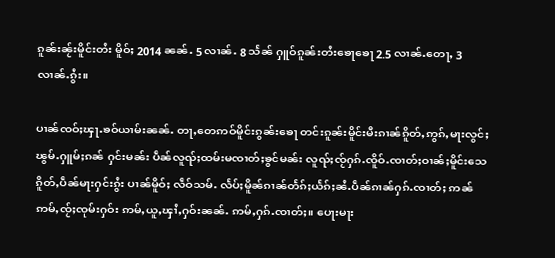ၵူၼ်းၼႂ်းမိူင်းတႆး မိူဝ်ႈ 2014 ၼၼ်ႉ 5 လၢၼ်ႉ 8 သႅၼ် ႁူဝ်ၵူၼ်းတႆးၶေႃၶေႃ 2.5 လၢၼ်ႉတေႃႇ 3 လၢၼ်ႉၵွႆး။

ပၢၼ်ၸဝ်ႈၾႃႉၶဝ်ယၢမ်းၼၼ်ႉ တႃႇတေဢဝ်မိူင်းၵွၼ်းၶေႃ တင်းၵူၼ်းမိူင်းမီးၵၢၼ်ၵိူတ်ႇဢွၵ်ႇမႃးလွင်ႈၽွမ်ႉႁူမ်ႈၵၼ် ႁင်းမၼ်း ပဵၼ်လူၺ်ႈထမ်းမၸၢတ်ႈၶွင်မၼ်း လူၺ်ႈၸႂ်ႁၵ်ႉၸိူဝ်ႉၸၢတ်ႈဝၢၼ်ႈမိူင်းသေၵိူတ်ႇပဵၼ်မႃးႁင်းၵွႆး ပၢၼ်မိူဝ်ႈ လဵဝ်သမ်ႉ လႅပ်ႈမိူၼ်ၵၢၼ်တႅၵ်ႈယႅၵ်ႈၼႆႉပဵၼ်ၵၢၼ်ႁၵ်ႉၸၢတ်ႈ ဢၼ်ဢမ်ႇၸႂ်ႈၸုမ်းႁဝ်း ဢမ်ႇယူႇၾၢႆႇႁဝ်းၼၼ်ႉ ဢမ်ႇႁၵ်ႉၸၢတ်ႈ။ ပေႃးမႃး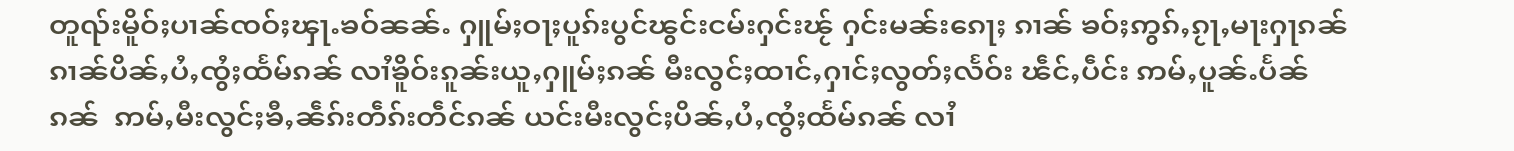တူၺ်းမိူဝ်ႈပၢၼ်ၸဝ်ႈၾႃႉၶဝ်ၼၼ်ႉ ႁူမ်ႈဝႃႈပူၵ်းပွင်ၽွင်းငမ်းႁင်းၽႂ် ႁင်းမၼ်းၵေႃႈ ၵၢၼ် ၶဝ်ႈဢွၵ်ႇၵႂႃႇမႃးႁႃၵၼ်   ၵၢၼ်ပိၼ်ႇပႆႇၸွႆႈထႅမ်ၵၼ် လၢႆၶိူဝ်းၵူၼ်းယူႇႁူမ်ႈၵၼ် မီးလွင်ႈထၢင်ႇႁၢင်ႈလွတ်ႈလႅဝ်း ၽဵင်ႇပဵင်း ဢမ်ႇပူၼ်ႉပႅၼ်ၵၼ်  ဢမ်ႇမီးလွင်ႈၶီႇၼဵၵ်းတဵၵ်းတဵင်ၵၼ် ယင်းမီးလွင်ႈပိၼ်ႇပႆႇၸွႆႈထႅမ်ၵၼ် လၢႆ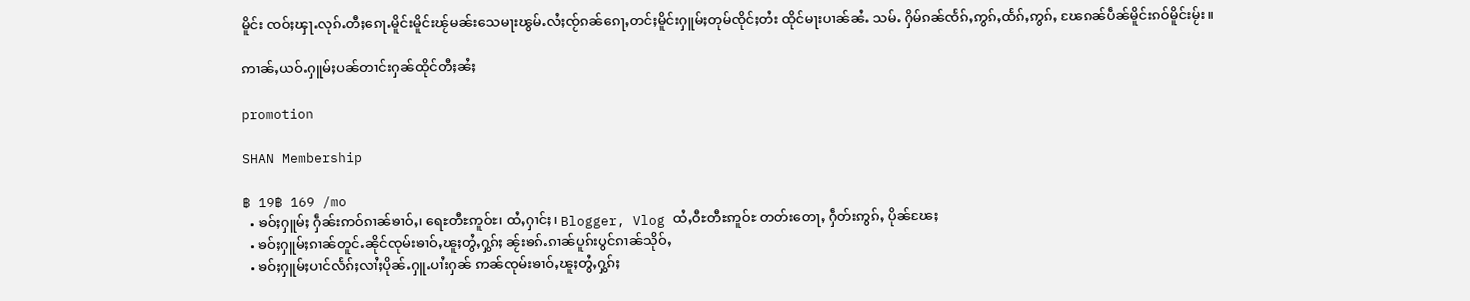မိူင်း ၸဝ်ႈၾႃႉလုၵ်ႉတီႈၵေႃႉမိူင်းမိူင်းၽႂ်မၼ်းသေမႃးၽွမ်ႉလႆႈၸႂ်ၵၼ်ၵေႃႇတင်ႈမိူင်းႁူမ်ႈတုမ်ၸိုင်ႈတႆး ထိုင်မႃးပၢၼ်ၼႆႉ သမ်ႉ ႁိမ်ၵၼ်ၸႅၵ်ႇဢွၵ်ႇထႅၵ်ႇဢွၵ်ႇ ၽႄၵၼ်ပဵၼ်မိူင်းၵဝ်မိူင်းမႂ်း။

ဢၢၼ်ႇယဝ်ႉႁူမ်ႈပၼ်တၢင်းႁၼ်ထိုင်တီႈၼႆႈ

promotion

SHAN Membership

฿ 19฿ 169 /mo
  • ၶဝ်ႈႁူမ်ႈ ႁဵၼ်းဢဝ်ၵၢၼ်ၶၢဝ်ႇ၊ ရေႊတီႊဢူဝ်ႊ၊ ထႆႇႁၢင်ႈ၊ Blogger, Vlog ထႆႇဝီႊတီႊဢူဝ်ႊ တတ်းတေႃႇ ႁဵတ်းဢွၵ်ႇ ပိုၼ်ၽႄႈ
  • ၶဝ်ႈႁူမ်ႈၵၢၼ်တူင်ႉၼိုင်ၸုမ်းၶၢဝ်ႇၽူႈတွႆႇႁွၵ်ႈ ၼႂ်းၶၵ်ႉၵၢၼ်ပူၵ်းပွင်ၵၢၼ်သိုဝ်ႇ
  • ၶဝ်ႈႁူမ်ႈပၢင်လႅၵ်ႈလၢႆႈပိုၼ်ႉႁူႉပၢႆးႁၼ် ဢၼ်ၸုမ်းၶၢဝ်ႇၽူႈတွႆႇႁွၵ်ႈ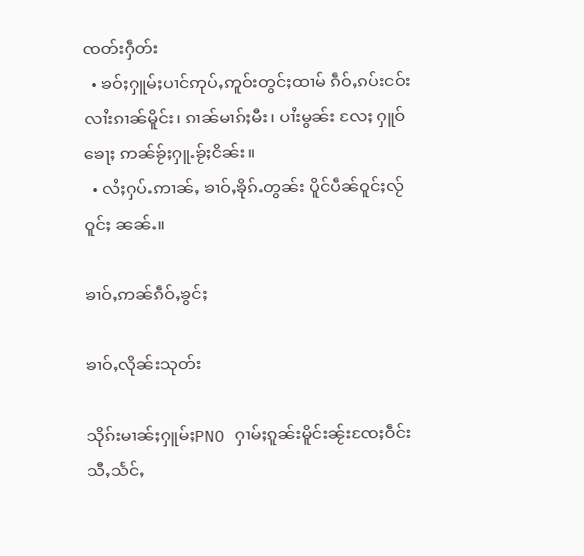ၸတ်းႁဵတ်း
  • ၶဝ်ႈႁူမ်ႈပၢင်ဢုပ်ႇဢူဝ်းတွင်ႈထၢမ် ၵဵဝ်ႇၵပ်းငဝ်းလၢႆးၵၢၼ်မိူင်း၊ ၵၢၼ်မၢၵ်ႈမီး၊ ပၢႆးမွၼ်း လႄႈ ႁူဝ်ၶေႃႈ ဢၼ်ၶႂ်ႈႁူႉၶႂ်ႈငိၼ်း။
  • လႆႈႁပ်ႉဢၢၼ်ႇ ၶၢဝ်ႇၶိုၵ်ႉတွၼ်း ပိူင်ပဵၼ်ဝူင်ႈလႂ်ဝူင်ႈ ၼၼ်ႉ။

ၶၢဝ်ႇဢၼ်ၵဵဝ်ႇၶွင်ႈ

ၶၢဝ်ႇလိုၼ်းသုတ်း

သိုၵ်းမၢၼ်ႈႁူမ်ႈPNO ႁၢမ်ႈၵူၼ်းမိူင်းၼႂ်းၸႄႈဝဵင်းသီႇသႅင်ႇ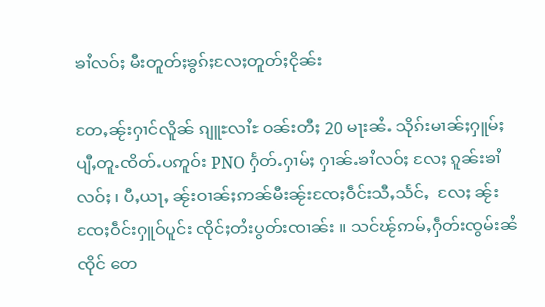ၶၢႆလဝ်ႈ မီးတူတ်ႈၶွၵ်ႈလႄႈတူတ်ႈငိုၼ်း

တႄႇၼႂ်းႁၢင်လိူၼ် ၵျူႊလၢႆႊ ဝၼ်းတီႈ 20 မႃးၼႆႉ သိုၵ်းမၢၼ်ႈႁူမ်ႈ ပျီႇတူႉၸိတ်ႉပဢူဝ်း PNO ႁႅတ်ႉႁၢမ်ႈ ႁၢၼ်ႉၶၢႆလဝ်ႈ လႄႈ ၵူၼ်းၶၢႆလဝ်ႈ ၊ ပီႇယႃႇ ၼႂ်းဝၢၼ်ႈဢၼ်မီးၼႂ်းၸႄႈဝဵင်းသီႇသႅင်ႇ  လႄႈ ၼႂ်းၸႄႈဝဵင်းႁူဝ်ပူင်း ၸိုင်ႈတႆးပွတ်းၸၢၼ်း ။ သင်ၽႂ်ဢမ်ႇႁဵတ်းၸွမ်းၼႆၸိုင် တေ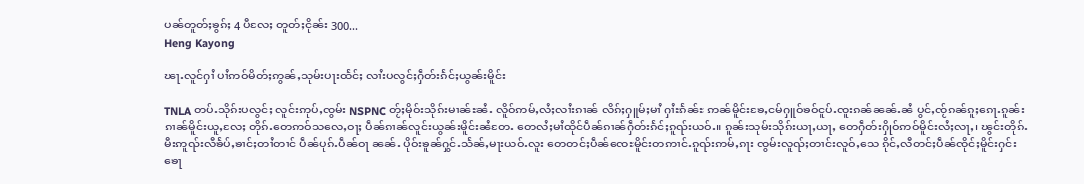ပၼ်တူတ်ႈၶွၵ်ႈ 4 ပီလႄႈ တူတ်ႈငိုၼ်း 300...
Heng Kayong

ၽႃႉလူင်ႁၢႆ ပၢႆဢဝ်မိတ်ႈဢွၼ်ႇသုမ်းပႃးထႅင်ႈ လၢႆးပလွင်ႈႁဵတ်းၵႅင်ႈယွၼ်းမိူင်း

TNLA တပ်ႉသိုၵ်းပလွင်ႈ လူင်းဢုပ်ႇၸွမ်း NSPNC တႂ်ႈမိုဝ်းသိုၵ်းမၢၼ်ႊၼႆႉ လိူဝ်ဢမ်ႇလႆႈလၢႆးၵၢၼ် လိၵ်ႈႁူမ်ႈမၢႆ ႁၢႆႊၵႅၼ်ႊ ဢၼ်မိူင်းၶႄႇငမ်ႁူဝ်ၶဝ်ငူပ်ႉၸူးၵၼ်ၼၼ်ႉၼႆ ပွင်ႇၸႂ်ၵၼ်ၵူႈၵေႃႉၵူၼ်းၵၢၼ်မိူင်းယူႇလႄႈ တိုၵ်ႉတေဢဝ်သလေႇဝႃႈ ပဵၼ်ၵၢၼ်လူင်းယွၼ်းမိူင်းၼႆတႄႉ တေလႆႈမၢႆထိုင်ပဵၼ်ၵၢၼ်ႁဵတ်းၵႅင်ႈၵူၺ်းယဝ်ႉ။ ၵူၼ်းသုမ်းသိုၵ်းယႃႇယႃႇ တေႁဵတ်းႁိုဝ်ဢဝ်မိူင်းလႆႈလႃႇ၊ ၽွင်းတိုၵ်ႉမီးဢူၺ်းလီၶႅပ်ႇၶၢင်ႈတၢႆတၢင် ပဵၼ်ပုၵ်ႉပဵၼ်ဝႃ ၼၼ်ႉ ပိုဝ်းၶူၼ်ႁွင်ႉသႅၼ်ႇမႃးယဝ်ႉလူး တေတင်ႈပဵၼ်ၸေႊမိူင်းတဢၢင်ႉၵူၺ်းဢမ်ႇၵႃး ၸွမ်းလူၺ်ႈတၢင်းလူဝ်ႇသေ ၵိုင်ႇလီတင်ႈပဵၼ်ၸိုင်ႈမိူင်းႁင်းၶေႃ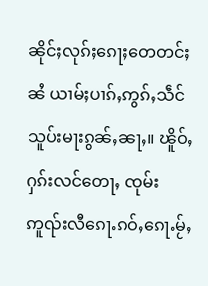ၼိုင်ႈလုၵ်ႈၵေႃႈတေတင်ႈၼႆ ယၢမ်ႈပၢၵ်ႇဢွၵ်ႇသဵင်သူပ်းမႃးၵွၼ်ႇၼႃႇ။ ၽိူဝ်ႇႁၵ်းလင်တေႃႇ ၸုမ်းဢူၺ်းလီၵေႃႉၵဝ်ႇၵေႃႉမႂ်ႇ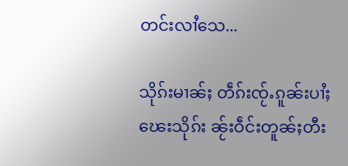တင်းလၢႆသေ...

သိုၵ်းမၢၼ်ႈ တဵၵ်းၸႂ်ႉၵူၼ်းပၢႆႈၽေးသိုၵ်း ၼႂ်းဝဵင်းတူၼ်ႈတီး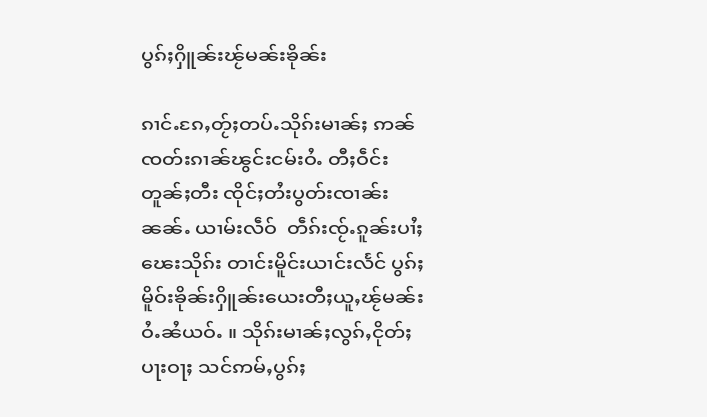ပွၵ်ႈႁိူၼ်းၽႂ်မၼ်းၶိုၼ်း

ၵၢင်ႉၵႄႇတႂ်ႈတပ်ႉသိုၵ်းမၢၼ်ႈ ဢၼ်ၸတ်းၵၢၼ်ၽွင်းငမ်းဝႆႉ တီႈဝဵင်းတူၼ်ႈတီး ၸိုင်ႈတႆးပွတ်းၸၢၼ်းၼၼ်ႉ ယၢမ်းလဵဝ်  တဵၵ်းၸႂ်ႉၵူၼ်းပၢႆႈၽေးသိုၵ်း တၢင်းမိူင်းယၢင်းလႅင် ပွၵ်ႈမိူဝ်းၶိုၼ်းႁိူၼ်းယေးတီႈယူႇၽႂ်မၼ်းဝႆႉၼႆယဝ်ႉ ။ သိုၵ်းမၢၼ်ႈလွၵ်ႇငိုတ်ႈပႃးဝႃႈ သင်ဢမ်ႇပွၵ်ႈ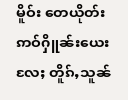မိူဝ်း တေယိုတ်းဢဝ်ႁိူၼ်းယေးလႄႈ တိူၵ်ႇသူၼ်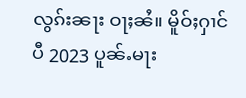လွၵ်းၼႃး ဝႃႈၼႆ။ မိူဝ်ႈႁၢင်ပီ 2023 ပူၼ်ႉမႃး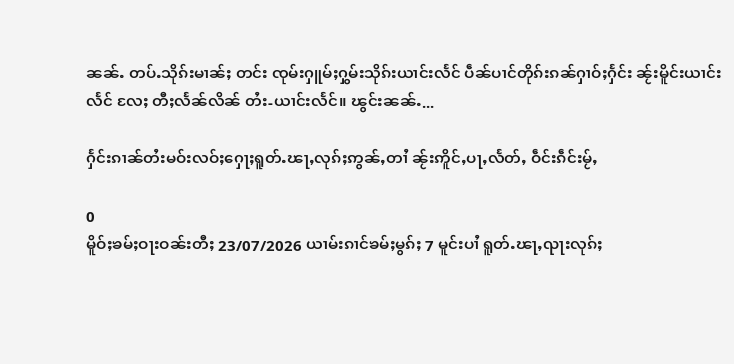ၼၼ်ႉ တပ်ႉသိုၵ်းမၢၼ်ႈ တင်း ၸုမ်းႁူမ်ႈႁွမ်းသိုၵ်းယၢင်းလႅင် ပဵၼ်ပၢင်တိုၵ်းၵၼ်ႁၢဝ်ႈႁႅင်း ၼႂ်းမိူင်းယၢင်းလႅင် လႄႈ တီႈလႅၼ်လိၼ် တႆး-ယၢင်းလႅင်။ ၽွင်းၼၼ်ႉ...

ႁႅင်းၵၢၼ်တႆးမဝ်းလဝ်ႈႁေႃႈရူတ်ႉၽႃႇလုၵ်ႈဢွၼ်ႇတၢႆ ၼႂ်းဢိူင်ႇပႃႇလႅတ်ႇ ဝဵင်းၵဵင်းမႂ်ႇ

0
မိူဝ်ႈၶမ်ႈဝႃးဝၼ်းတီႈ 23/07/2026 ယၢမ်းၵၢင်ၶမ်ႈမွၵ်ႈ 7 မူင်းပၢႆ ရူတ်ႉၽႃႇၺႃးလုၵ်ႈ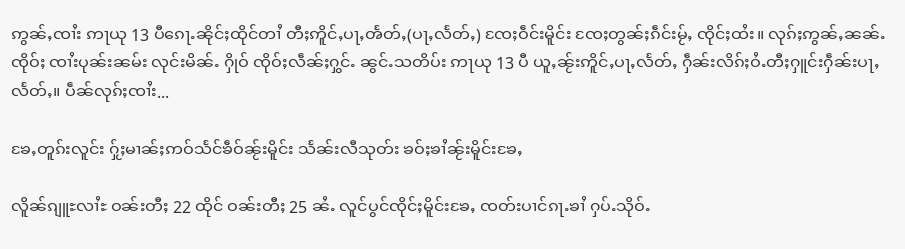ဢွၼ်ႇၸၢႆး ဢႃယု 13 ပီၵေႃႉၼိုင်ႈထိုင်တၢႆ တီႈဢိူင်ႇပႃႇၻႅတ်ႇ(ပႃႇလႅတ်ႇ) ၸႄႈဝဵင်းမိူင်း ၸႄႈတွၼ်ႈၵဵင်းမႂ်ႇ ၸိုင်ႈထႆး။ လုၵ်ႈဢွၼ်ႇၼၼ်ႉၸိုဝ်ႈ ၸၢႆးပုၼ်းၼမ်း လုင်းမိၼ်ႉ ႁိုဝ် ၸိုဝ်ႈလဵၼ်ႈႁွင်ႉ ၼွင်ႉသတိပ်း ဢႃယု 13 ပီ ယူႇၼႂ်းဢိူင်ႇပႃႇလႅတ်ႇ ႁဵၼ်းလိၵ်ႈဝႆႉတီႈႁူင်းႁဵၼ်းပႃႇလႅတ်ႇ။ ပဵၼ်လုၵ်ႈၸၢႆး...

ၶႄႇတူၵ်းလူင်း ႁႂ်ႈမၢၼ်ႈဢဝ်သႅင်ၶဵဝ်ၼႂ်းမိူင်း သႅၼ်းလီသုတ်း ၶဝ်ႈၶၢႆၼႂ်းမိူင်းၶႄႇ

လိူၼ်ၵျူႊလၢႆႊ ဝၼ်းတီႈ 22 ထိုင် ဝၼ်းတီႈ 25 ၼႆႉ လူင်ပွင်ၸိုင်ႈမိူင်းၶႄႇ ၸတ်းပၢင်ၵႃႉၶၢႆ ႁပ်ႉသိုဝ်ႉ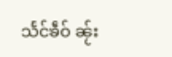သႅင်ၶဵဝ် ၼႂ်း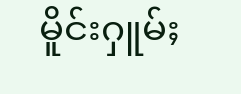မိူင်းႁူမ်ႈ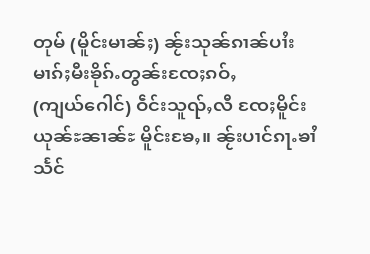တုမ် (မိူင်းမၢၼ်ႈ) ၼႂ်းသုၼ်ၵၢၼ်ပၢႆးမၢၵ်ႈမီးၶိုၵ်ႉတွၼ်းၸႄႈၵဝ်ႇ (ကျယ်‌ဂေါင်) ဝဵင်းသူၺ်ႇလီ ၸႄႈမိူင်းယုၼ်ႊၼၢၼ်ႊ မိူင်းၶႄႇ။ ၼႂ်းပၢင်ၵႃႉၶၢႆသႅင်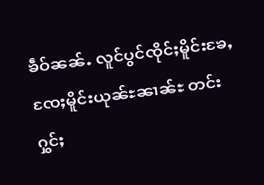ၶဵဝ်ၼၼ်ႉ လူင်ပွင်ၸိုင်ႈမိူင်းၶႄႇၸႄႈမိူင်းယုၼ်ႊၼၢၼ်ႊ တင်း ႁွင်ႈ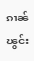ၵၢၼ်ၽွင်း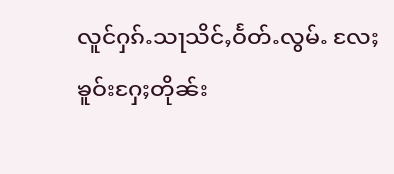လူင်ႁၵ်ႉသႃသိင်ႇဝႅတ်ႉလွမ်ႉ လႄႈ ၶူဝ်းႁႄႈတိုၼ်း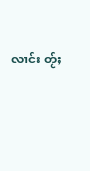လၢင်း တႂ်ႈ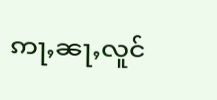ဢႃႇၼႃႇလူင်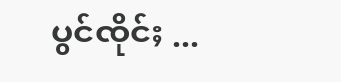ပွင်ၸိုင်ႈ ...